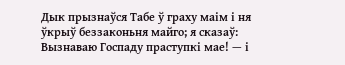Дык прызнаўся Табе ў граху маім і ня ўкрыў беззаконьня майго; я сказаў: Вызнаваю Госпаду праступкі мае! — і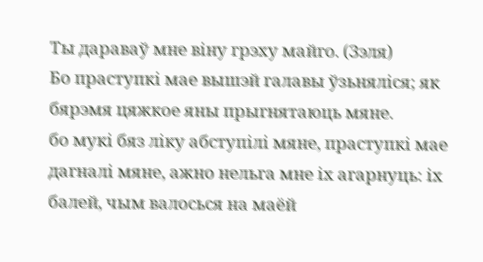Ты дараваў мне віну грэху майго. (Зэля)
Бо праступкі мае вышэй галавы ўзьняліся; як бярэмя цяжкое яны прыгнятаюць мяне.
бо мукі бяз ліку абступілі мяне, праступкі мае дагналі мяне, ажно нельга мне іх агарнуць: іх балей, чым валосься на маёй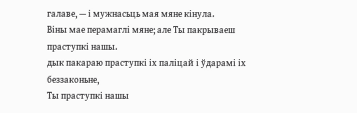галаве, — і мужнасьць мая мяне кінула.
Віны мае перамаглі мяне; але Ты пакрываеш праступкі нашы.
дык пакараю праступкі іх паліцай і ўдарамі іх беззаконьне,
Ты праступкі нашы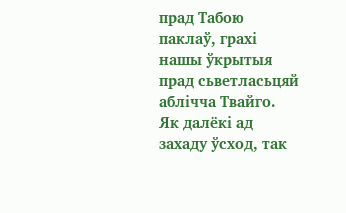прад Табою паклаў, грахі нашы ўкрытыя прад сьветласьцяй аблічча Твайго.
Як далёкі ад захаду ўсход, так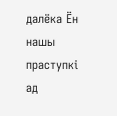далёка Ён нашы праступкі ад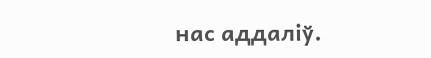нас аддаліў.